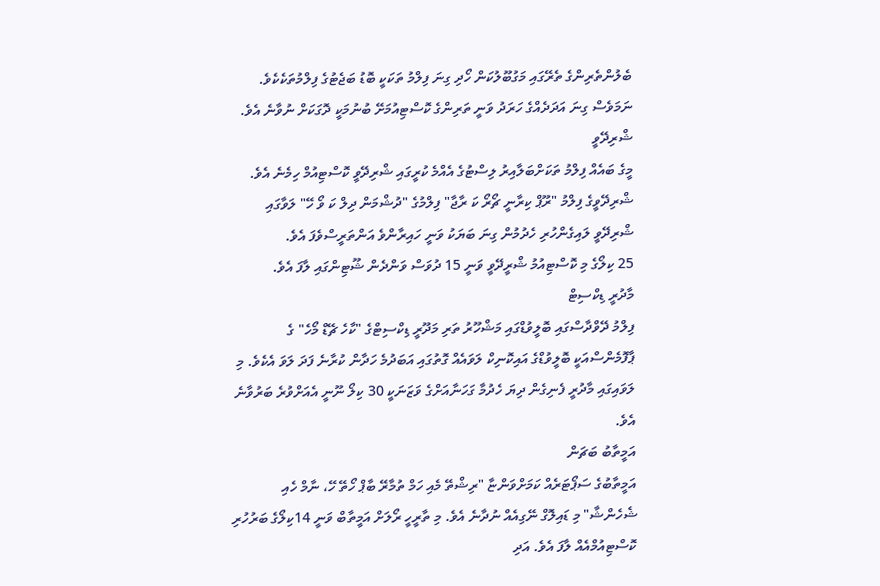ބެލުންތެރިންގެ ތެރޭގައި މަގުބޫލުކަން ހޯދި ގިނަ ފިލްމު ތަކަކީ ބޮޑު ބަޖެޓުގެ ފިލްމުތަކެކެވެ. ނަމަވެސް ގިނަ އަދަދެއްގެ ހަރަދު ވަނީ ތަރިންގެ ކޮސްޓިއުމަށޭ ބުނުމަކީ ދޮގަކަށް ނުވާނެ އެވެ.
ޝްރިދޭވީ
މީގެ ބައެއް ފިލްމު ތަކަށްބަލާއިރު ލިސްޓުގެ އެއްމެ ކުރީގައި ޝްރިދޭވީ ކޮސްޓިއުމް ހިމެނެ އެވެ. ޝްރިދޭވީގެ ފިލްމު "ރޫޕް ކިރާނީ ޗޯރޯ ކަ ރާޖާ" ފިލްމުގެ "ދުޝްމަން ދިލް ކަ ވޯ ހޭ" ލަވާގައި ޝްރިދޭވީ ލައިގެންހުރި ހެދުމުން ގިނަ ބަޔަކު ވަނީ ހައިރާންވެ އަންތަރީސްވެފަ އެވެ.
25 ކިލޯގެ މި ކޮސްޓިއުމު ޝްރީދޭވީ ވަނީ 15 ދުވަސް ވަންދެން ޝޫޓިންގައި ލާފަ އެވެ.
މާދުރީ ޑިކްސިޓް
ފިލްމު ދޭވްދާސްގައި ބޮލީވުޑްގައި މަޝްހޫރު ތަރި މަދޫރީ ޑިކްސިޓްގެ "ކާހެ ޗޭޑް މޯހެ" ގެ ޕާފޮމެންސްއަކީ ބޮލީވުޑްގެ އައިކޮނިކް ލަވައެއް ގޮތުގައި އަބަދުމެ ހަދާން ކުރާނެ ފަދަ ލަވަ އެކެވެ. މި ލަވައިގައި މާދުރީ ފެނިގެން ދިޔަ ހެދުމާ ގަހަނާއަށްގެ ވަޒަނަކީ 30 ކިލޯ ނޫނީ އެއަށްވުރެ ބަރުވާނެ އެވެ.
އަމީތާބު ބަޗަން
އަމީތާބުގެ ސަޕޯޓަރެއް ކަމަށްވަންޏާ "ރިޝްތޭ މެއި ހަމް ތުމާރޭ ބާޕް ހޯތޭ ހޭ، ނާމް ހެއި ޝެހެންޝާ" މި ޑައިލޮގް ނޭގިއެއް ނުދާނެ އެވެ. މި ތާރީހީ ރޯލަށް އަމީތާބް ވަނީ 14ކިލޯގެ ބަރުހުރި ކޮސްޓިއުމްއެއް ލާފަ އެވެ. އަދި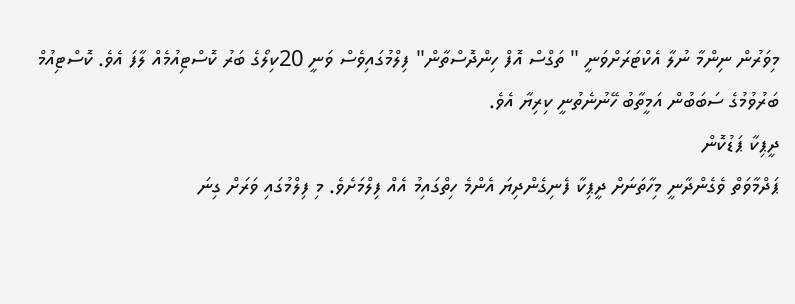މިވަރުން ނިންމާ ނުލާ އެކްޓަރަށްވަނީ " ތަގްސް އޮފް ހިންދޮސްތާން" ފިލްމުގައިވެސް ވަނީ 20ކިލޯގެ ބަރު ކޮސްޓިއުމެއް ލާފަ އެވެ. ކޮސްޓިއުމް ބަރުވުމުގެ ސަބަބުން އަމީތާބު ހޭނުނެތުނީ ކިރިޔާ އެވެ.
ދީޕިކާ ޕަޑުކޮން
ޕަދްމާވަތް ވެގެންދާނީ މިހާތަނަށް ދީޕިކާ ފެނިގެންދިޔަ އެންމެ ހިތްގައިމު އެއް ފިލްމަށެވެ. މި ފިލްމުގައި ވަރަށް ގިނަ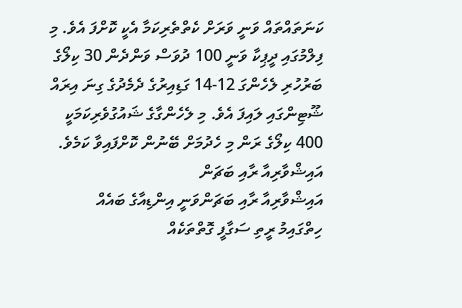ކަނަތައްތައް ވަނީ ވަރަށް ކެތްތެރިކަމާ އެކީ ކޮށްފަ އެވެ. މި ފިލްމުގައި ދީޕިކާ ވަނީ 100 ދުވަސް ވަންދެން 30 ކިލޯގެ ބަރުހުރި ލެހެންގަ 12-14 ގަޑިއިރުގެ ދެމެދުގެ ގިނަ އިރައް ޝޫޓިންގައި ލައިފަ އެވެ. މި ލެހެންގާގެ ޝައުގުވެރިކަމަކީ 400 ކިލޯގެ ރަން މި ހެދުމަށް ބޭނުން ކޮށްފައިވާ ކަމެވެ.
އައިޝްވާރިއާ ރާއި ބަޗަން
އައިޝްވާރިއާ ރާއި ބަޗަންވަނީ އިންޑިއާގެ ބައެއް ހިތްގައިމު ރީތި ސަގާފީ ގޮތްތަކެއް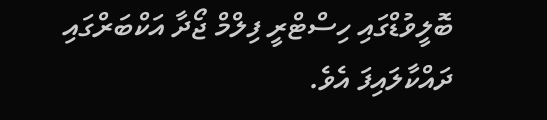ބޮލީވުޑްގައި ހިސްޓްރީ ފިލްމް ޖޯދާ އަކްބަރްގައި ދައްކާލައިފަ އެވެ.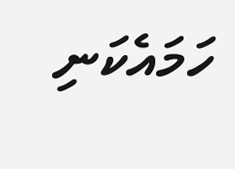ހަމައެކަނި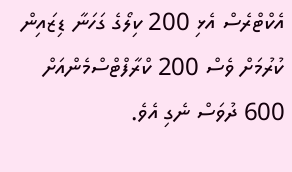އެކްޓްރެސް އެޅި 200 ކިލޯގެ ގަހަނާ ޑިޒައިން ކުރުމަށް ވެސް 200 ކްރާފްޓްސްމެންއަށް 600 ދުވަސް ނެގި އެވެ.